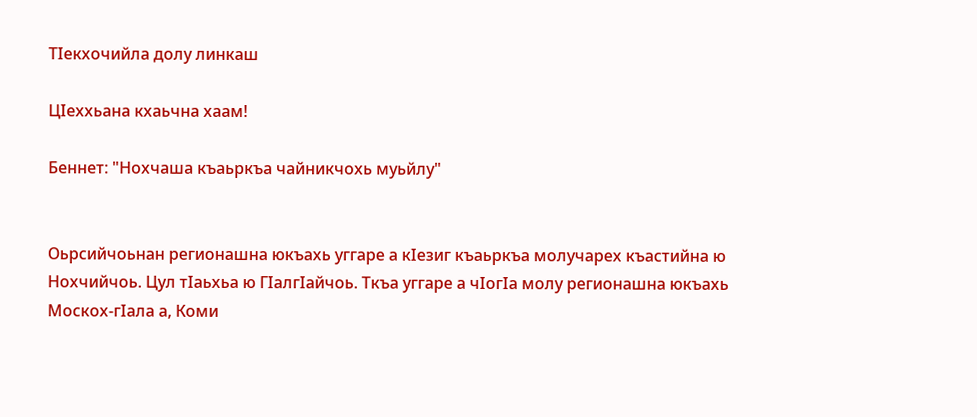ТIекхочийла долу линкаш

ЦIеххьана кхаьчна хаам!

Беннет: "Нохчаша къаьркъа чайникчохь муьйлу"


Оьрсийчоьнан регионашна юкъахь уггаре а кIезиг къаьркъа молучарех къастийна ю Нохчийчоь. Цул тIаьхьа ю ГIалгIайчоь. Ткъа уггаре а чIогIа молу регионашна юкъахь Москох-гIала а, Коми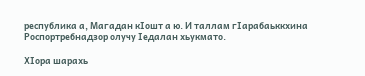республика а, Магадан кIошт а ю. И таллам гIарабаьккхина Роспортребнадзор олучу Iедалан хьукмато.

ХIора шарахь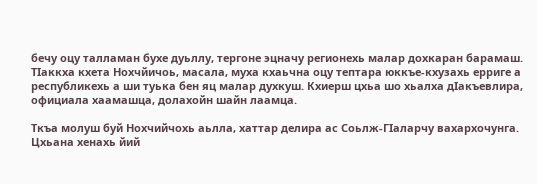бечу оцу талламан бухе дуьллу, тергоне эцначу регионехь малар дохкаран барамаш. ТIаккха кхета Нохчйичоь, масала, муха кхаьчна оцу тептара юккъе-кхузахь ерриге а республикехь а ши туька бен яц малар духкуш. Кхиерш цхьа шо хьалха дIакъевлира, официала хаамашца, долахойн шайн лаамца.

Ткъа молуш буй Нохчийчохь аьлла, хаттар делира ас Соьлж-ГIаларчу вахархочунга. Цхьана хенахь йий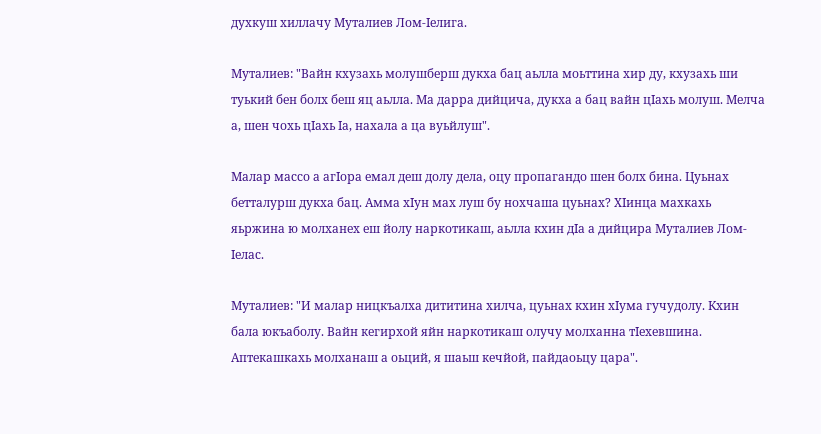духкуш хиллачу Муталиев Лом-Iелига.

Муталиев: "Вайн кхузахь молушберш дукха бац аьлла моьттина хир ду, кхузахь ши туький бен болх беш яц аьлла. Ма дарра дийцича, дукха а бац вайн цIахь молуш. Мелча а, шен чохь цIахь Iа, нахала а ца вуьйлуш".

Малар массо а агIора емал деш долу дела, оцу пропагандо шен болх бина. Цуьнах бетталурш дукха бац. Амма хIун мах луш бу нохчаша цуьнах? ХIинца махкахь яьржина ю молханех еш йолу наркотикаш, аьлла кхин дIа а дийцира Муталиев Лом-Iелас.

Муталиев: "И малар ницкъалха дититина хилча, цуьнах кхин хIума гучудолу. Кхин бала юкъаболу. Вайн кегирхой яйн наркотикаш олучу молханна тIехевшина. Аптекашкахь молханаш а оьций, я шаьш кечйой, пайдаоьцу цара".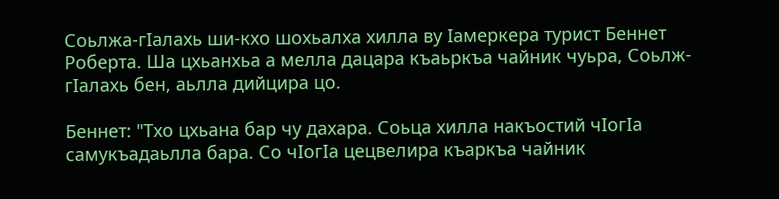Соьлжа-гIалахь ши-кхо шохьалха хилла ву Iамеркера турист Беннет Роберта. Ша цхьанхьа а мелла дацара къаьркъа чайник чуьра, Соьлж-гIалахь бен, аьлла дийцира цо.

Беннет: "Тхо цхьана бар чу дахара. Соьца хилла накъостий чIогIа самукъадаьлла бара. Со чIогIа цецвелира къаркъа чайник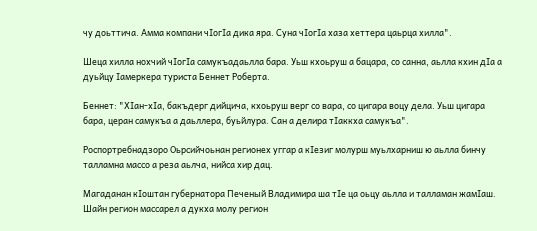чу доьттича. Амма компани чIогIа дика яра. Суна чIогIа хаза хеттера цаьрца хилла".

Шеца хилла нохчий чIогIа самукъадаьлла бара. Уьш кхоьруш а бацара, со санна, аьлла кхин дIа а дуьйцу Iамеркера туриста Беннет Роберта.

Беннет: "ХIан-хIа, бакъдерг дийцича, кхоьруш верг со вара, со цигара воцу дела. Уьш цигара бара, церан самукъа а даьллера, буьйлура. Сан а делира тIаккха самукъа".

Роспортребнадзоро Оьрсийчоьнан регионех уггар а кIезиг молурш муьлхарниш ю аьлла бинчу талламна массо а реза аьлча, нийса хир дац.

Магаданан кIоштан губернатора Печеный Владимира ша тIе ца оьцу аьлла и талламан жамIаш. Шайн регион массарел а дукха молу регион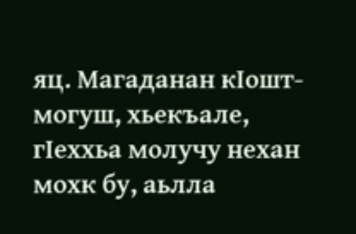яц. Магаданан кIошт-могуш, хьекъале, гIеххьа молучу нехан мохк бу, аьлла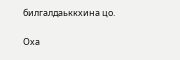билгалдаьккхина цо.

Оха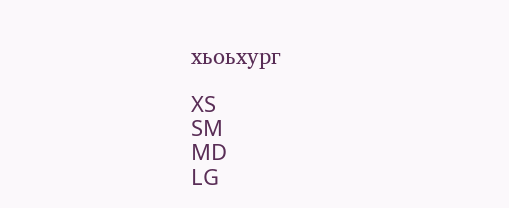хьоьхург

XS
SM
MD
LG